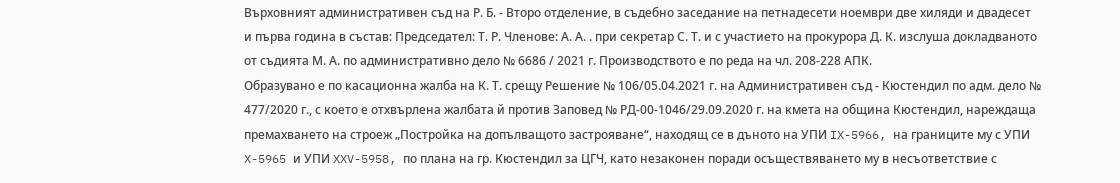Върховният административен съд на Р. Б. - Второ отделение, в съдебно заседание на петнадесети ноември две хиляди и двадесет и първа година в състав: Председател: Т. Р. Членове: А. А. . при секретар С. Т. и с участието на прокурора Д. К. изслуша докладваното от съдията М. А. по административно дело № 6686 / 2021 г. Производството е по реда на чл. 208-228 АПК.
Образувано е по касационна жалба на К. Т. срещу Решение № 106/05.04.2021 г. на Административен съд - Кюстендил по адм. дело № 477/2020 г., с което е отхвърлена жалбата й против Заповед № РД-00-1046/29.09.2020 г. на кмета на община Кюстендил, нареждаща премахването на строеж „Постройка на допълващото застрояване“, находящ се в дъното на УПИ IX-5966, на границите му с УПИ X-5965 и УПИ XXV-5958, по плана на гр. Кюстендил за ЦГЧ, като незаконен поради осъществяването му в несъответствие с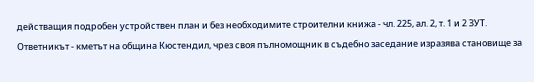действащия подробен устройствен план и без необходимите строителни книжа - чл. 225, ал. 2, т. 1 и 2 ЗУТ.
Ответникът - кметът на община Кюстендил, чрез своя пълномощник в съдебно заседание изразява становище за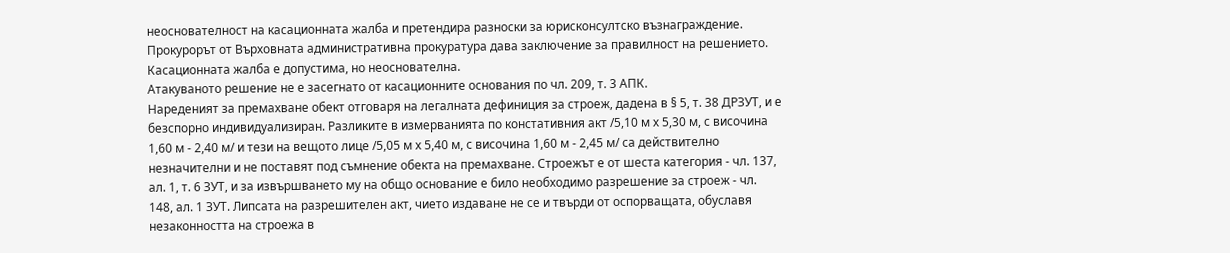неоснователност на касационната жалба и претендира разноски за юрисконсултско възнаграждение.
Прокурорът от Върховната административна прокуратура дава заключение за правилност на решението. Касационната жалба е допустима, но неоснователна.
Атакуваното решение не е засегнато от касационните основания по чл. 209, т. 3 АПК.
Нареденият за премахване обект отговаря на легалната дефиниция за строеж, дадена в § 5, т. 38 ДРЗУТ, и е безспорно индивидуализиран. Разликите в измерванията по констативния акт /5,10 м х 5,30 м, с височина 1,60 м - 2,40 м/ и тези на вещото лице /5,05 м х 5,40 м, с височина 1,60 м - 2,45 м/ са действително незначителни и не поставят под съмнение обекта на премахване. Строежът е от шеста категория - чл. 137, ал. 1, т. 6 ЗУТ, и за извършването му на общо основание е било необходимо разрешение за строеж - чл. 148, ал. 1 ЗУТ. Липсата на разрешителен акт, чието издаване не се и твърди от оспорващата, обуславя незаконността на строежа в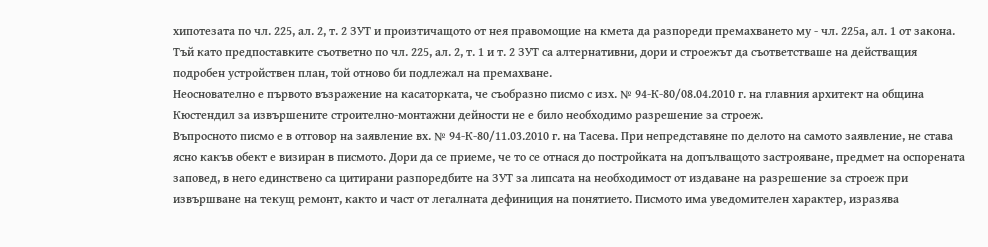хипотезата по чл. 225, ал. 2, т. 2 ЗУТ и произтичащото от нея правомощие на кмета да разпореди премахването му - чл. 225а, ал. 1 от закона. Тъй като предпоставките съответно по чл. 225, ал. 2, т. 1 и т. 2 ЗУТ са алтернативни, дори и строежът да съответстваше на действащия подробен устройствен план, той отново би подлежал на премахване.
Неоснователно е първото възражение на касаторката, че съобразно писмо с изх. № 94-К-80/08.04.2010 г. на главния архитект на община Кюстендил за извършените строително-монтажни дейности не е било необходимо разрешение за строеж.
Въпросното писмо е в отговор на заявление вх. № 94-К-80/11.03.2010 г. на Тасева. При непредставяне по делото на самото заявление, не става ясно какъв обект е визиран в писмото. Дори да се приеме, че то се отнася до постройката на допълващото застрояване, предмет на оспорената заповед, в него единствено са цитирани разпоредбите на ЗУТ за липсата на необходимост от издаване на разрешение за строеж при извършване на текущ ремонт, както и част от легалната дефиниция на понятието. Писмото има уведомителен характер, изразява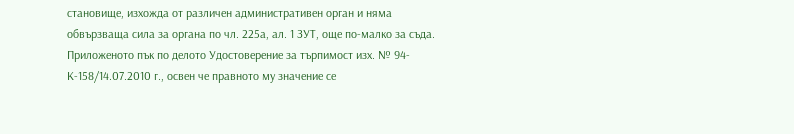становище, изхожда от различен административен орган и няма обвързваща сила за органа по чл. 225а, ал. 1 ЗУТ, още по-малко за съда. Приложеното пък по делото Удостоверение за търпимост изх. № 94-К-158/14.07.2010 г., освен че правното му значение се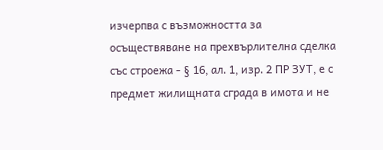изчерпва с възможността за осъществяване на прехвърлителна сделка със строежа - § 16, ал. 1, изр. 2 ПР ЗУТ, е с предмет жилищната сграда в имота и не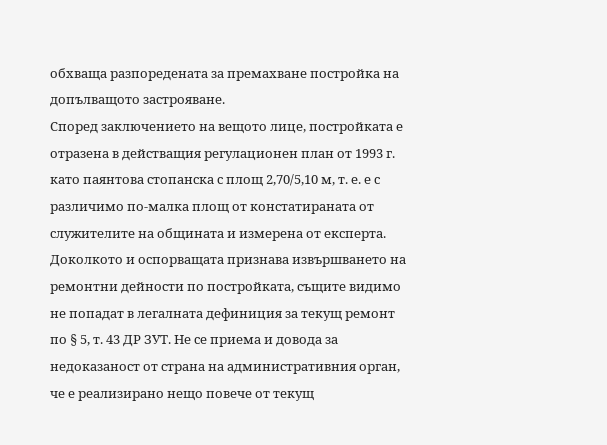обхваща разпоредената за премахване постройка на допълващото застрояване.
Според заключението на вещото лице, постройката е отразена в действащия регулационен план от 1993 г. като паянтова стопанска с площ 2,70/5,10 м, т. е. е с различимо по-малка площ от констатираната от служителите на общината и измерена от експерта. Доколкото и оспорващата признава извършването на ремонтни дейности по постройката, същите видимо не попадат в легалната дефиниция за текущ ремонт по § 5, т. 43 ДР ЗУТ. Не се приема и довода за недоказаност от страна на административния орган, че е реализирано нещо повече от текущ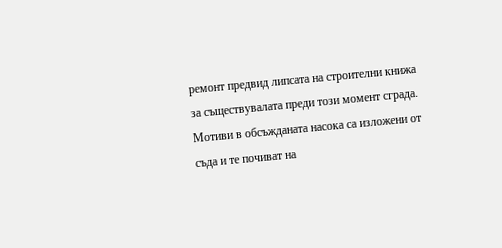ремонт предвид липсата на строителни книжа за съществувалата преди този момент сграда. Мотиви в обсъжданата насока са изложени от съда и те почиват на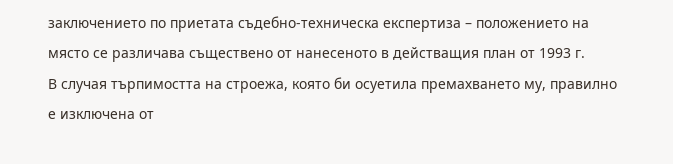заключението по приетата съдебно-техническа експертиза – положението на място се различава съществено от нанесеното в действащия план от 1993 г.
В случая търпимостта на строежа, която би осуетила премахването му, правилно е изключена от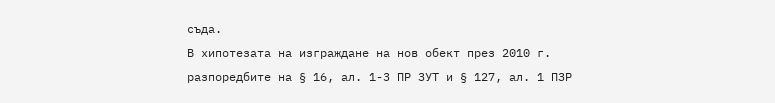съда.
В хипотезата на изграждане на нов обект през 2010 г. разпоредбите на § 16, ал. 1-3 ПР ЗУТ и § 127, ал. 1 ПЗР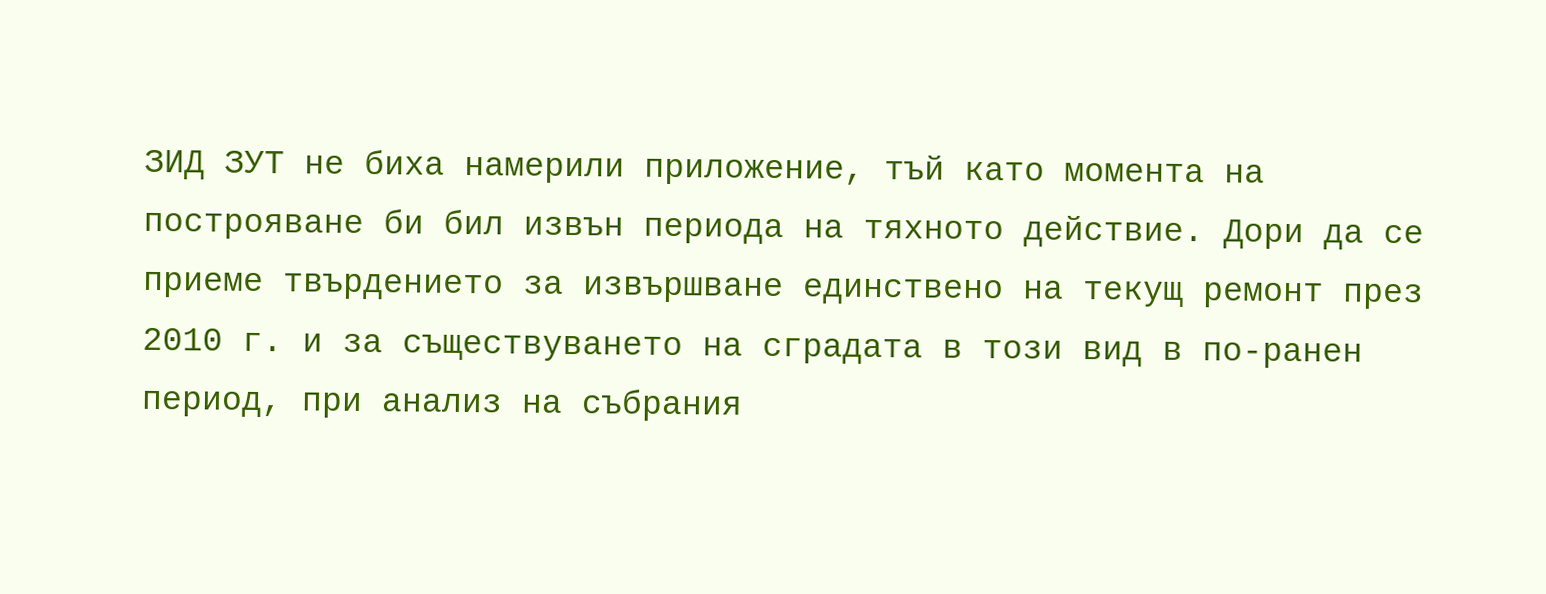ЗИД ЗУТ не биха намерили приложение, тъй като момента на построяване би бил извън периода на тяхното действие. Дори да се приеме твърдението за извършване единствено на текущ ремонт през 2010 г. и за съществуването на сградата в този вид в по-ранен период, при анализ на събрания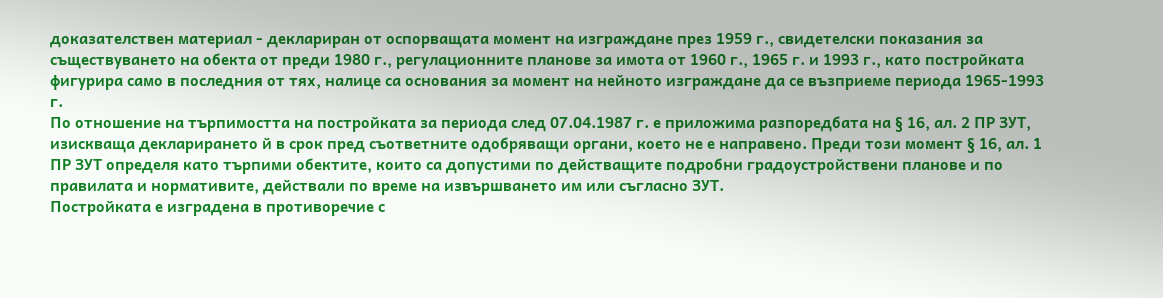доказателствен материал - деклариран от оспорващата момент на изграждане през 1959 г., свидетелски показания за съществуването на обекта от преди 1980 г., регулационните планове за имота от 1960 г., 1965 г. и 1993 г., като постройката фигурира само в последния от тях, налице са основания за момент на нейното изграждане да се възприеме периода 1965-1993 г.
По отношение на търпимостта на постройката за периода след 07.04.1987 г. е приложима разпоредбата на § 16, ал. 2 ПР ЗУТ, изискваща декларирането й в срок пред съответните одобряващи органи, което не е направено. Преди този момент § 16, ал. 1 ПР ЗУТ определя като търпими обектите, които са допустими по действащите подробни градоустройствени планове и по правилата и нормативите, действали по време на извършването им или съгласно ЗУТ.
Постройката е изградена в противоречие с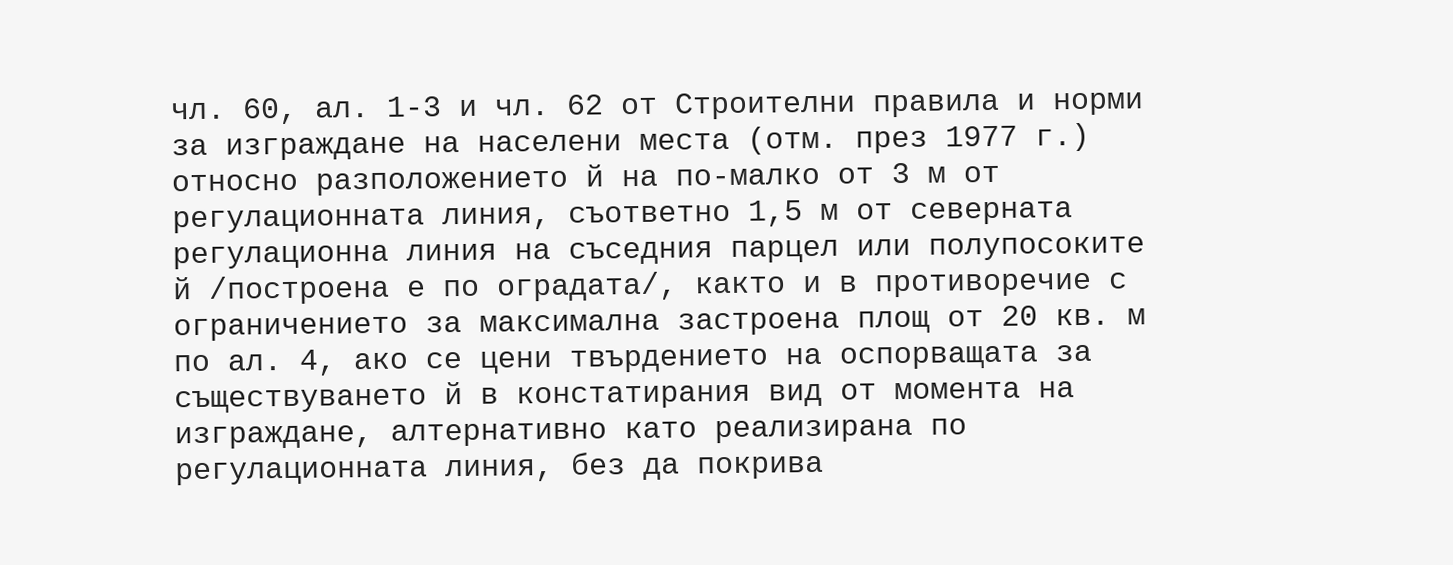чл. 60, ал. 1-3 и чл. 62 от Строителни правила и норми за изграждане на населени места (отм. през 1977 г.) относно разположението й на по-малко от 3 м от регулационната линия, съответно 1,5 м от северната регулационна линия на съседния парцел или полупосоките й /построена е по оградата/, както и в противоречие с ограничението за максимална застроена площ от 20 кв. м по ал. 4, ако се цени твърдението на оспорващата за съществуването й в констатирания вид от момента на изграждане, алтернативно като реализирана по регулационната линия, без да покрива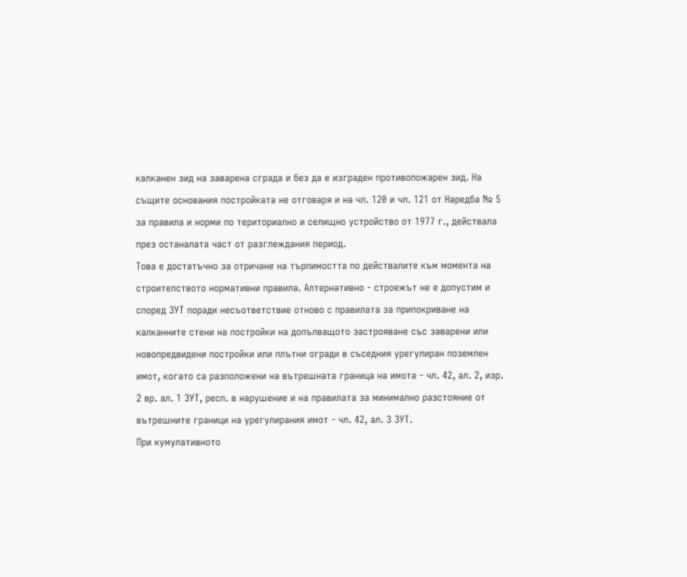калканен зид на заварена сграда и без да е изграден противопожарен зид. На същите основания постройката не отговаря и на чл. 120 и чл. 121 от Наредба № 5 за правила и норми по териториално и селищно устройство от 1977 г., действала през останалата част от разглеждания период.
Това е достатъчно за отричане на търпимостта по действалите към момента на строителството нормативни правила. Алтернативно - строежът не е допустим и според ЗУТ поради несъответствие отново с правилата за припокриване на калканните стени на постройки на допълващото застрояване със заварени или новопредвидени постройки или плътни огради в съседния урегулиран поземлен имот, когато са разположени на вътрешната граница на имота - чл. 42, ал. 2, изр. 2 вр. ал. 1 ЗУТ, респ. в нарушение и на правилата за минимално разстояние от вътрешните граници на урегулирания имот - чл. 42, ал. 3 ЗУТ.
При кумулативното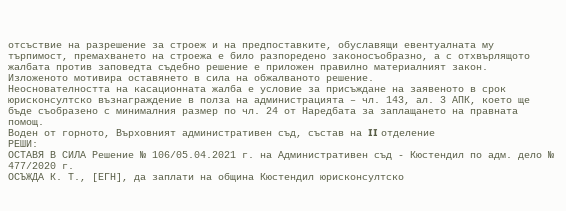отсъствие на разрешение за строеж и на предпоставките, обуславящи евентуалната му търпимост, премахването на строежа е било разпоредено законосъобразно, а с отхвърлящото жалбата против заповедта съдебно решение е приложен правилно материалният закон.
Изложеното мотивира оставянето в сила на обжалваното решение.
Неоснователността на касационната жалба е условие за присъждане на заявеното в срок юрисконсултско възнаграждение в полза на администрацията – чл. 143, ал. 3 АПК, което ще бъде съобразено с минималния размер по чл. 24 от Наредбата за заплащането на правната помощ.
Воден от горното, Върховният административен съд, състав на II отделение
РЕШИ:
ОСТАВЯ В СИЛА Решение № 106/05.04.2021 г. на Административен съд - Кюстендил по адм. дело № 477/2020 г.
ОСЪЖДА К. Т., [ЕГН], да заплати на община Кюстендил юрисконсултско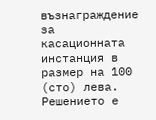възнаграждение за касационната инстанция в размер на 100 (сто) лева.
Решението е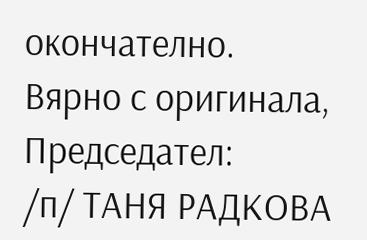окончателно.
Вярно с оригинала,
Председател:
/п/ ТАНЯ РАДКОВА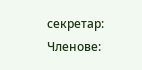секретар:
Членове: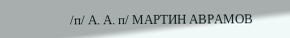/п/ А. А. п/ МАРТИН АВРАМОВ